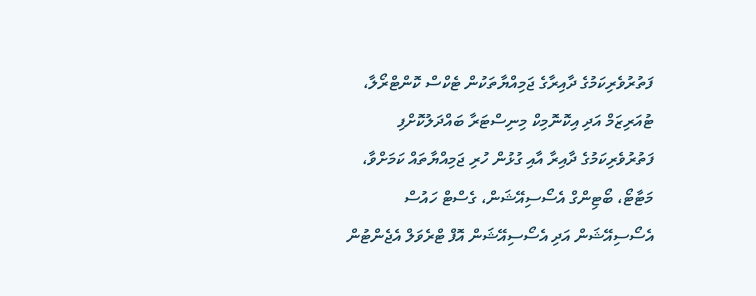ފަތުރުވެރިކަމުގެ ދާއިރާގެ ޖަމިއްޔާތަކުން ޓެކްސް ކޮންޓްރޯލާ، ޓުއަރިޒަމް އަދި އިކޮނޮމިކް މިނިސްޓަރާ ބައްދަލުކޮށްފި
ފަތުރުވެރިކަމުގެ ދާއިރާ އާއި ގުޅުން ހުރި ޖަމިއްޔާތައް ކަމަށްވާ، މަޓާޓޯ، ބޯޓިންގް އެސޯސިއޭޝަން، ގެސްޓް ހައުސް އެސޯސިއޭޝަން އަދި އެސޯސިއޭޝަން އޮފް ޓްރެވަލް އެޖެންޓުން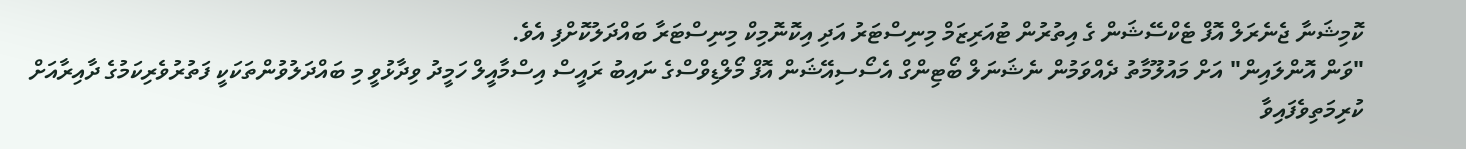ކޮމިޝަނާ ޖެނެރަލް އޮފް ޓެކްސޭޝަން ގެ އިތުރުން ޓުއަރިޒަމް މިނިސްޓަރު އަދި އިކޮނޮމިކް މިނިސްޓަރާ ބައްދަލުކޮށްފި އެވެ.
"ވަން އޮންލައިން" އަށް މައުލޫމާތު ދެއްވަމުން ނެޝަނަލް ބޯޓިންގް އެސޯސިއޭޝަން އޮފް މޯލްޑިވްސްގެ ނައިބު ރައީސް އިސްމާއީލް ހަމީދު ވިދާޅުވީ މި ބައްދަލުވުންތަކަކީ ފަތުރުވެރިކަމުގެ ދާއިރާއަށް ކުރިމަތިވެފައިވާ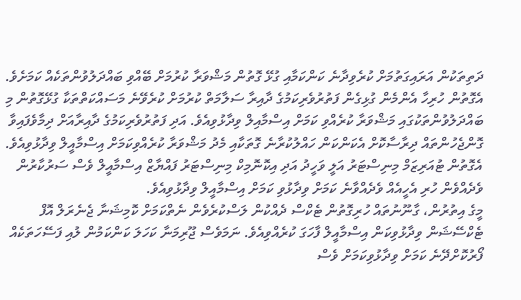ދަތިތަކުން އަރައިގަތުމަށް ކުރެވިދާނެ ކަންކަމާއި ގުޅޭ ގޮތުން މަޝްވަރާ ކުރުމަށް ބޭއްވި ބައްދަލުވުންތަކެއް ކަމަށެވެ.
އެގޮތުން ހުރިހާ އެންމެން ގުޅިގެން ފަތުރުވެރިކަމުގެ ދާއިރާ ސަލާމަތް ކުރުމަށް ކުރެވޭނެ މަސައްކަތްތަކާ ގުޅޭގޮތުން މި ބައްދަލުވުންތަކުގައި މަޝްވަރާ ކުރެއްވި ކަމަށް އިސްމާއިލް ވިދާޅުވިއެވެ. އަދި ފަތުރުވެރިކަމުގެ ދާއިރާއަށް ދިމާވެފައިވާ ގޮންޖެހުންތައް ދިރާސާކޮށް އެކަންކަން ހައްލުކުރާނެ ގޮތަކާއި މެދު މަޝްވަރާ ކުރެއްވިކަމަށް އިސްމާއީލް ވިދާޅުވިއެވެ.
އެގޮތުން ޓުއަރިޒަމް މިނިސްޓަރު އަލީ ވަހީދު އަދި އިކޮނޮމިކް މިނިސްޓަރު ފައްޔާޒް އިސްމާއީލް ވެސް ސަރުކާރުން ވެދެއްވެން ހުރި އެހީއެއް ވެދެއްވާނެ ކަމަށް ވިދާޅުވި ކަމަށް އިސްމާއީލް ވިދާޅުވިއެވެ.
މީގެ އިތުރުން، ގާނޫނުތައް ހުރިގޮތުން ޓެކްސް ދެއްކުން ލަސްކުރެވެން ނެތްކަމަށް ކޮމިޝަނާ ޖެނެރަލް އޮފް ޓެކްސޭޝަން ވިދާޅުވިކަން އިސްމާއީލް ފާހަގަ ކުރެއްވިއެވެ. ނަމަވެސް ޖޫރިމަނާ ކަހަލަ ކަންކަމުން ލުއި ފަސޭހަތަކެއް ފޯރުކޮށްދޭނެ ކަމަށް ވިދާޅުވިކަމަށް ވެސް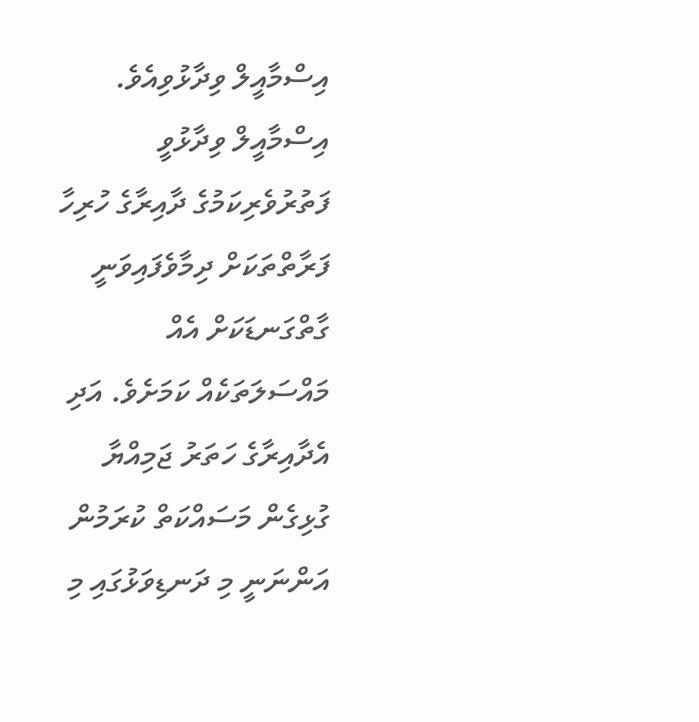އިސްމާއީލް ވިދާޅުވިއެވެ.
އިސްމާއީލް ވިދާޅުވީ ފަތުރުވެރިކަމުގެ ދާއިރާގެ ހުރިހާ ފަރާތްތަކަށް ދިމާވެފައިވަނީ ގާތްގަނޑަކަށް އެއް މައްސަލަތަކެއް ކަމަށެވެ. އަދި އެދާއިރާގެ ހަތަރު ޖަމިއްޔާ ގުޅިގެން މަސައްކަތް ކުރަމުން އަންނަނީ މި ދަނޑިވަޅުގައި މި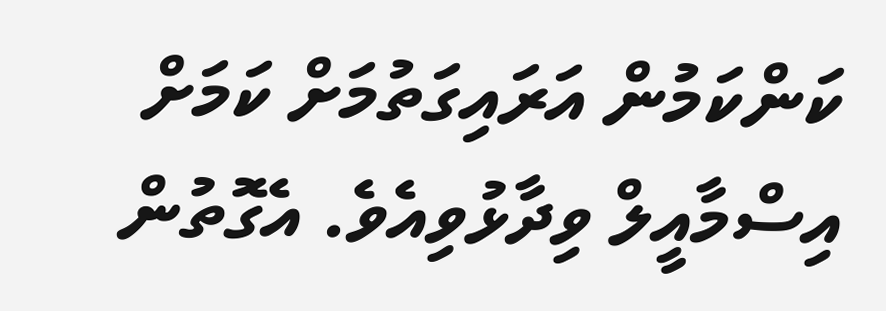ކަންކަމުން އަރައިގަތުމަށް ކަމަށް އިސްމާއީލް ވިދާޅުވިއެވެ. އެގޮތުން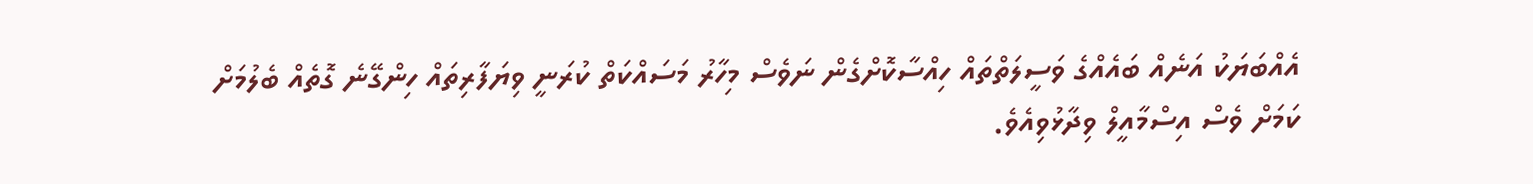އެއްބަޔަކު އަނެއް ބައެއްގެ ވަސީލަތްތައް ހިއްސާކޮށްގެން ނަވެސް މިހާރު މަސައްކަތް ކުރަނީ ވިޔަފާރިތައް ހިންގޭނެ ގޮތެއް ބެލުމަށް ކަމަށް ވެސް އިސްމާއީލް ވިދާޅުވިއެވެ.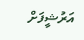އަރުޝީފަށް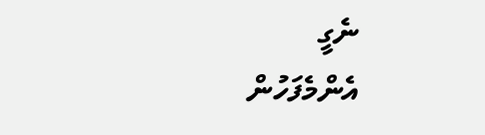ނެގީ
އެންމެފަހުން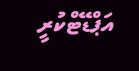އަޕްޑޭޓްކުރީ